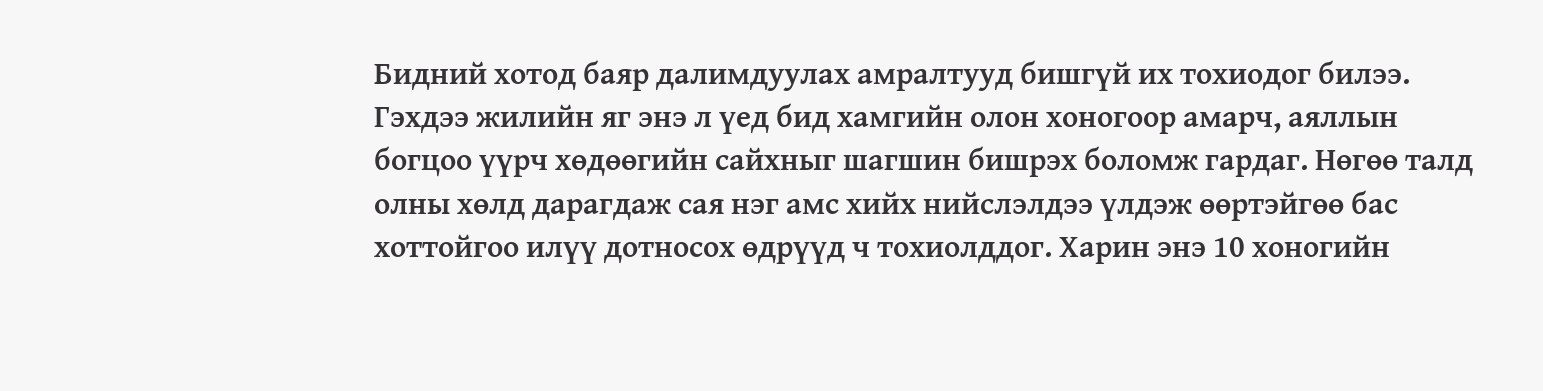Бидний хотод баяр далимдуулах амралтууд бишгүй их тохиодог билээ. Гэхдээ жилийн яг энэ л үед бид хамгийн олон хоногоор амарч, аяллын богцоо үүрч хөдөөгийн сайхныг шагшин бишрэх боломж гардаг. Нөгөө талд олны хөлд дарагдаж сая нэг амс хийх нийслэлдээ үлдэж өөртэйгөө бас хоттойгоо илүү дотносох өдрүүд ч тохиолддог. Харин энэ 10 хоногийн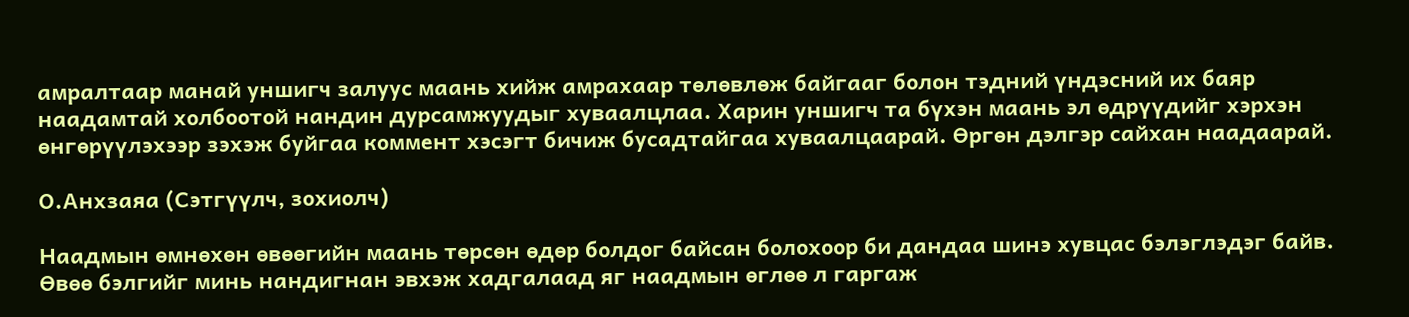амралтаар манай уншигч залуус маань хийж амрахаар төлөвлөж байгааг болон тэдний үндэсний их баяр наадамтай холбоотой нандин дурсамжуудыг хуваалцлаа. Харин уншигч та бүхэн маань эл өдрүүдийг хэрхэн өнгөрүүлэхээр зэхэж буйгаа коммент хэсэгт бичиж бусадтайгаа хуваалцаарай. Өргөн дэлгэр сайхан наадаарай.

О.Анхзаяа (Сэтгүүлч, зохиолч)

Наадмын өмнөхөн өвөөгийн маань төрсөн өдөр болдог байсан болохоор би дандаа шинэ хувцас бэлэглэдэг байв. Өвөө бэлгийг минь нандигнан эвхэж хадгалаад яг наадмын өглөө л гаргаж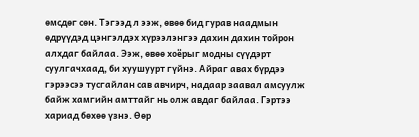өмсдөг сөн. Тэгээд л ээж, өвөө бид гурав наадмын өдрүүдэд цэнгэлдэх хүрээлэнгээ дахин дахин тойрон алхдаг байлаа. Ээж, өвөө хоёрыг модны сүүдэрт суулгачхаад, би хуушуурт гүйнэ. Айраг авах бүрдээ гэрээсээ тусгайлан сав авчирч, надаар заавал амсуулж байж хамгийн амттайг нь олж авдаг байлаа. Гэртээ хариад бөхөө үзнэ. Өөр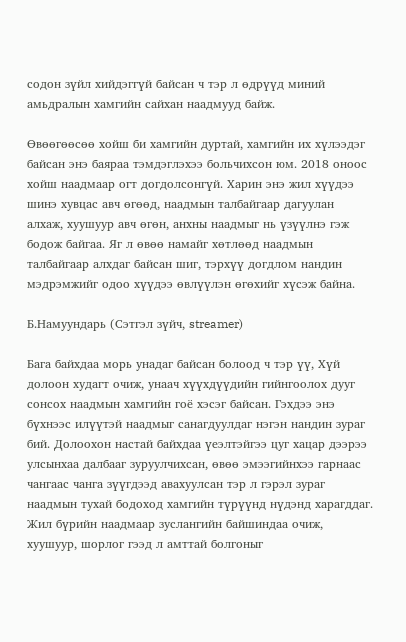содон зүйл хийдэггүй байсан ч тэр л өдрүүд миний амьдралын хамгийн сайхан наадмууд байж.

Өвөөгөөсөө хойш би хамгийн дуртай, хамгийн их хүлээдэг байсан энэ баяраа тэмдэглэхээ больчихсон юм. 2018 оноос хойш наадмаар огт догдолсонгүй. Харин энэ жил хүүдээ шинэ хувцас авч өгөөд, наадмын талбайгаар дагуулан алхаж, хуушуур авч өгөн, анхны наадмыг нь үзүүлнэ гэж бодож байгаа. Яг л өвөө намайг хөтлөөд наадмын талбайгаар алхдаг байсан шиг, тэрхүү догдлом нандин мэдрэмжийг одоо хүүдээ өвлүүлэн өгөхийг хүсэж байна.

Б.Намуундарь (Сэтгэл зүйч, streamer)

Бага байхдаа морь унадаг байсан болоод ч тэр үү, Хүй долоон худагт очиж, унаач хүүхдүүдийн гийнгоолох дууг сонсох наадмын хамгийн гоё хэсэг байсан. Гэхдээ энэ бүхнээс илүүтэй наадмыг санагдуулдаг нэгэн нандин зураг бий. Долоохон настай байхдаа үеэлтэйгээ цуг хацар дээрээ улсынхаа далбааг зуруулчихсан, өвөө эмээгийнхээ гарнаас чангаас чанга зүүгдээд авахуулсан тэр л гэрэл зураг наадмын тухай бодоход хамгийн түрүүнд нүдэнд харагддаг. Жил бүрийн наадмаар зуслангийн байшиндаа очиж, хуушуур, шорлог гээд л амттай болгоныг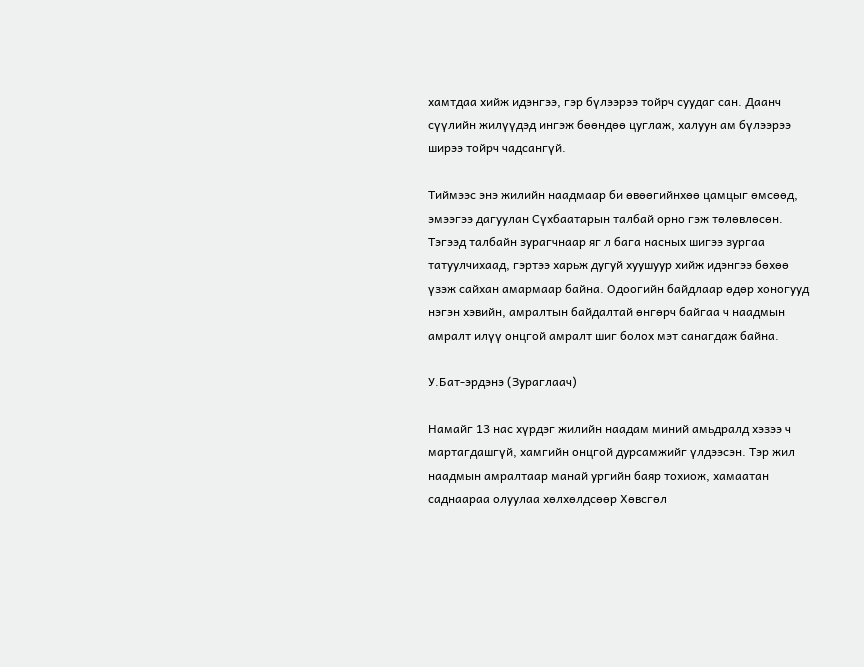хамтдаа хийж идэнгээ, гэр бүлээрээ тойрч суудаг сан. Даанч сүүлийн жилүүдэд ингэж бөөндөө цуглаж, халуун ам бүлээрээ ширээ тойрч чадсангүй.

Тиймээс энэ жилийн наадмаар би өвөөгийнхөө цамцыг өмсөөд, эмээгээ дагуулан Сүхбаатарын талбай орно гэж төлөвлөсөн. Тэгээд талбайн зурагчнаар яг л бага насных шигээ зургаа татуулчихаад, гэртээ харьж дугуй хуушуур хийж идэнгээ бөхөө үзэж сайхан амармаар байна. Одоогийн байдлаар өдөр хоногууд нэгэн хэвийн, амралтын байдалтай өнгөрч байгаа ч наадмын амралт илүү онцгой амралт шиг болох мэт санагдаж байна.

У.Бат-эрдэнэ (Зураглаач)

Намайг 13 нас хүрдэг жилийн наадам миний амьдралд хэзээ ч мартагдашгүй, хамгийн онцгой дурсамжийг үлдээсэн. Тэр жил наадмын амралтаар манай ургийн баяр тохиож, хамаатан саднаараа олуулаа хөлхөлдсөөр Хөвсгөл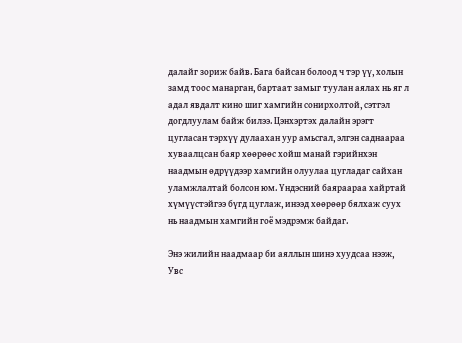далайг зориж байв. Бага байсан болоод ч тэр үү, холын замд тоос манарган, бартаат замыг туулан аялах нь яг л адал явдалт кино шиг хамгийн сонирхолтой, сэтгэл догдлуулам байж билээ. Цэнхэртэх далайн эрэгт цугласан тэрхүү дулаахан уур амьсгал, элгэн саднаараа хуваалцсан баяр хөөрөөс хойш манай гэрийнхэн наадмын өдрүүдээр хамгийн олуулаа цугладаг сайхан уламжлалтай болсон юм. Үндэсний баяраараа хайртай хүмүүстэйгээ бүгд цуглаж, инээд хөөрөөр бялхаж суух нь наадмын хамгийн гоё мэдрэмж байдаг.

Энэ жилийн наадмаар би аяллын шинэ хуудсаа нээж, Увс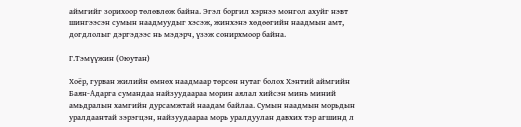аймгийг зорихоор төлөвлөж байна. Эгэл боргил хэрнээ монгол ахуйг нэвт шингээсэн сумын наадмуудыг хэсэж, жинхэнэ хөдөөгийн наадмын амт, догдлолыг дэргэдээс нь мэдэрч, үзэж сонирхмоор байна.

Г.Тэмүүжин (Оюутан)

Хоёр, гурван жилийн өмнөх наадмаар төрсөн нутаг болох Хэнтий аймгийн Баян-Адарга сумандаа найзуудаараа морин аялал хийсэн минь миний амьдралын хамгийн дурсамжтай наадам байлаа. Сумын наадмын морьдын уралдаантай зэрэгцэн, найзуудаараа морь уралдуулан давхих тэр агшинд л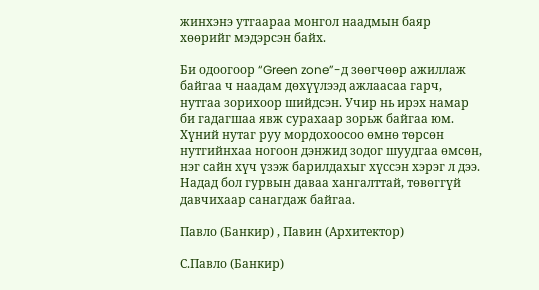жинхэнэ утгаараа монгол наадмын баяр хөөрийг мэдэрсэн байх.

Би одоогоор “Green zone”-д зөөгчөөр ажиллаж байгаа ч наадам дөхүүлээд ажлаасаа гарч, нутгаа зорихоор шийдсэн. Учир нь ирэх намар би гадагшаа явж сурахаар зорьж байгаа юм. Хүний нутаг руу мордохоосоо өмнө төрсөн нутгийнхаа ногоон дэнжид зодог шуудгаа өмсөн, нэг сайн хүч үзэж барилдахыг хүссэн хэрэг л дээ. Надад бол гурвын даваа хангалттай, төвөггүй давчихаар санагдаж байгаа.

Павло (Банкир) , Павин (Архитектор)

С.Павло (Банкир)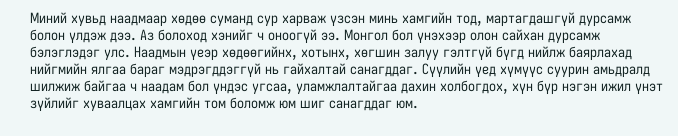Миний хувьд наадмаар хөдөө суманд сур харваж үзсэн минь хамгийн тод, мартагдашгүй дурсамж болон үлдэж дээ. Аз болоход хэнийг ч оноогүй ээ. Монгол бол үнэхээр олон сайхан дурсамж бэлэглэдэг улс. Наадмын үеэр хөдөөгийнх, хотынх, хөгшин залуу гэлтгүй бүгд нийлж баярлахад нийгмийн ялгаа бараг мэдрэгддэггүй нь гайхалтай санагддаг. Сүүлийн үед хүмүүс суурин амьдралд шилжиж байгаа ч наадам бол үндэс угсаа, уламжлалтайгаа дахин холбогдох, хүн бүр нэгэн ижил үнэт зүйлийг хуваалцах хамгийн том боломж юм шиг санагддаг юм.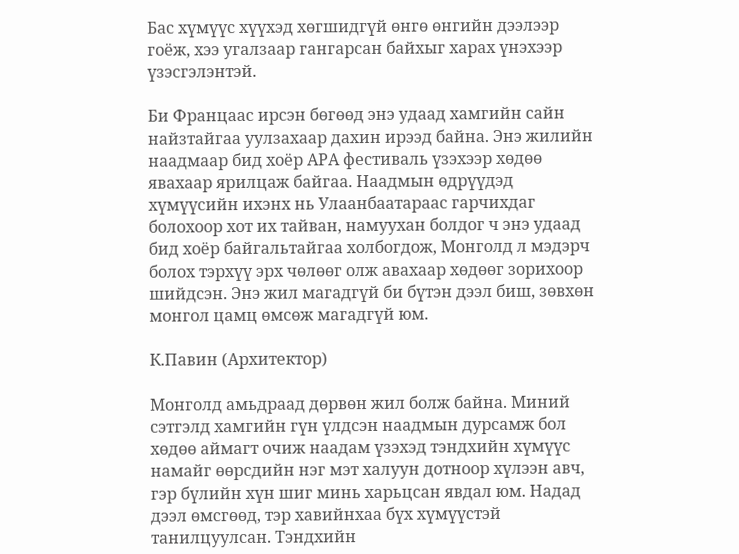Бас хүмүүс хүүхэд хөгшидгүй өнгө өнгийн дээлээр гоёж, хээ угалзаар гангарсан байхыг харах үнэхээр үзэсгэлэнтэй.

Би Францаас ирсэн бөгөөд энэ удаад хамгийн сайн найзтайгаа уулзахаар дахин ирээд байна. Энэ жилийн наадмаар бид хоёр АРА фестиваль үзэхээр хөдөө явахаар ярилцаж байгаа. Наадмын өдрүүдэд хүмүүсийн ихэнх нь Улаанбаатараас гарчихдаг болохоор хот их тайван, намуухан болдог ч энэ удаад бид хоёр байгальтайгаа холбогдож, Монголд л мэдэрч болох тэрхүү эрх чөлөөг олж авахаар хөдөөг зорихоор шийдсэн. Энэ жил магадгүй би бүтэн дээл биш, зөвхөн монгол цамц өмсөж магадгүй юм.

К.Павин (Архитектор)

Монголд амьдраад дөрвөн жил болж байна. Миний сэтгэлд хамгийн гүн үлдсэн наадмын дурсамж бол хөдөө аймагт очиж наадам үзэхэд тэндхийн хүмүүс намайг өөрсдийн нэг мэт халуун дотноор хүлээн авч, гэр бүлийн хүн шиг минь харьцсан явдал юм. Надад дээл өмсгөөд, тэр хавийнхаа бүх хүмүүстэй танилцуулсан. Тэндхийн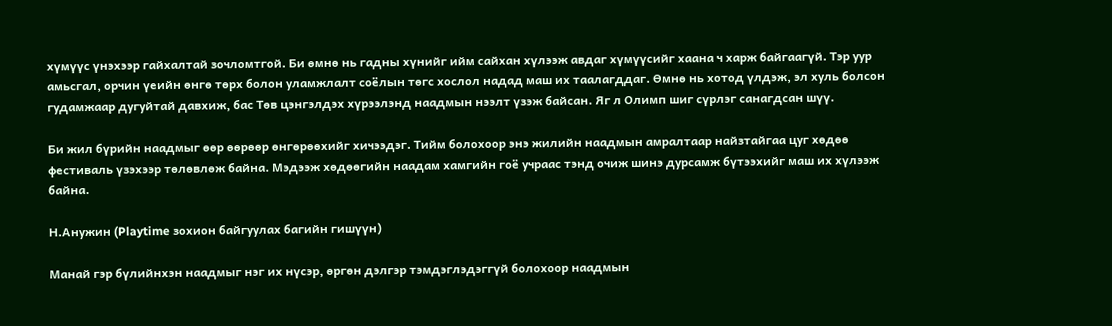хүмүүс үнэхээр гайхалтай зочломтгой. Би өмнө нь гадны хүнийг ийм сайхан хүлээж авдаг хүмүүсийг хаана ч харж байгаагүй. Тэр уур амьсгал, орчин үеийн өнгө төрх болон уламжлалт соёлын төгс хослол надад маш их таалагддаг. Өмнө нь хотод үлдэж, эл хуль болсон гудамжаар дугуйтай давхиж, бас Төв цэнгэлдэх хүрээлэнд наадмын нээлт үзэж байсан. Яг л Олимп шиг сүрлэг санагдсан шүү.

Би жил бүрийн наадмыг өөр өөрөөр өнгөрөөхийг хичээдэг. Тийм болохоор энэ жилийн наадмын амралтаар найзтайгаа цуг хөдөө фестиваль үзэхээр төлөвлөж байна. Мэдээж хөдөөгийн наадам хамгийн гоё учраас тэнд очиж шинэ дурсамж бүтээхийг маш их хүлээж байна.

Н.Анужин (Playtime зохион байгуулах багийн гишүүн)

Манай гэр бүлийнхэн наадмыг нэг их нүсэр, өргөн дэлгэр тэмдэглэдэггүй болохоор наадмын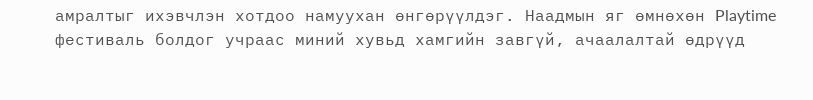амралтыг ихэвчлэн хотдоо намуухан өнгөрүүлдэг. Наадмын яг өмнөхөн Playtime фестиваль болдог учраас миний хувьд хамгийн завгүй, ачаалалтай өдрүүд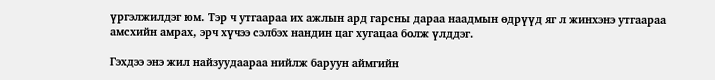үргэлжилдэг юм. Тэр ч утгаараа их ажлын ард гарсны дараа наадмын өдрүүд яг л жинхэнэ утгаараа амсхийн амрах, эрч хүчээ сэлбэх нандин цаг хугацаа болж үлддэг.

Гэхдээ энэ жил найзуудаараа нийлж баруун аймгийн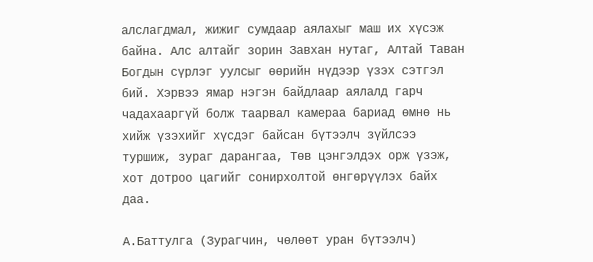алслагдмал, жижиг сумдаар аялахыг маш их хүсэж байна. Алс алтайг зорин Завхан нутаг, Алтай Таван Богдын сүрлэг уулсыг өөрийн нүдээр үзэх сэтгэл бий. Хэрвээ ямар нэгэн байдлаар аялалд гарч чадахааргүй болж таарвал камераа бариад өмнө нь хийж үзэхийг хүсдэг байсан бүтээлч зүйлсээ туршиж, зураг дарангаа, Төв цэнгэлдэх орж үзэж, хот дотроо цагийг сонирхолтой өнгөрүүлэх байх даа.

А.Баттулга (Зурагчин, чөлөөт уран бүтээлч)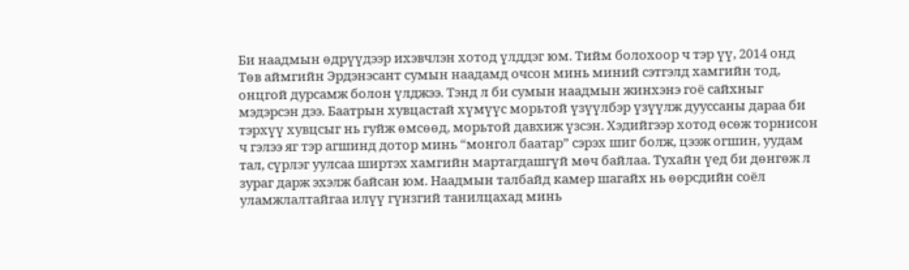Би наадмын өдрүүдээр ихэвчлэн хотод үлддэг юм. Тийм болохоор ч тэр үү, 2014 онд Төв аймгийн Эрдэнэсант сумын наадамд очсон минь миний сэтгэлд хамгийн тод, онцгой дурсамж болон үлджээ. Тэнд л би сумын наадмын жинхэнэ гоё сайхныг мэдэрсэн дээ. Баатрын хувцастай хүмүүс морьтой үзүүлбэр үзүүлж дууссаны дараа би тэрхүү хувцсыг нь гуйж өмсөөд, морьтой давхиж үзсэн. Хэдийгээр хотод өсөж торнисон ч гэлээ яг тэр агшинд дотор минь “монгол баатар” сэрэх шиг болж, цээж огшин, уудам тал, сүрлэг уулсаа ширтэх хамгийн мартагдашгүй мөч байлаа. Тухайн үед би дөнгөж л зураг дарж эхэлж байсан юм. Наадмын талбайд камер шагайх нь өөрсдийн соёл уламжлалтайгаа илүү гүнзгий танилцахад минь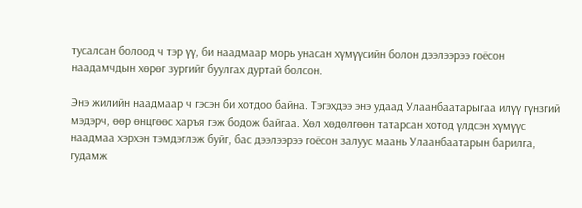тусалсан болоод ч тэр үү, би наадмаар морь унасан хүмүүсийн болон дээлээрээ гоёсон наадамчдын хөрөг зургийг буулгах дуртай болсон.

Энэ жилийн наадмаар ч гэсэн би хотдоо байна. Тэгэхдээ энэ удаад Улаанбаатарыгаа илүү гүнзгий мэдэрч, өөр өнцгөөс харъя гэж бодож байгаа. Хөл хөдөлгөөн татарсан хотод үлдсэн хүмүүс наадмаа хэрхэн тэмдэглэж буйг, бас дээлээрээ гоёсон залуус маань Улаанбаатарын барилга, гудамж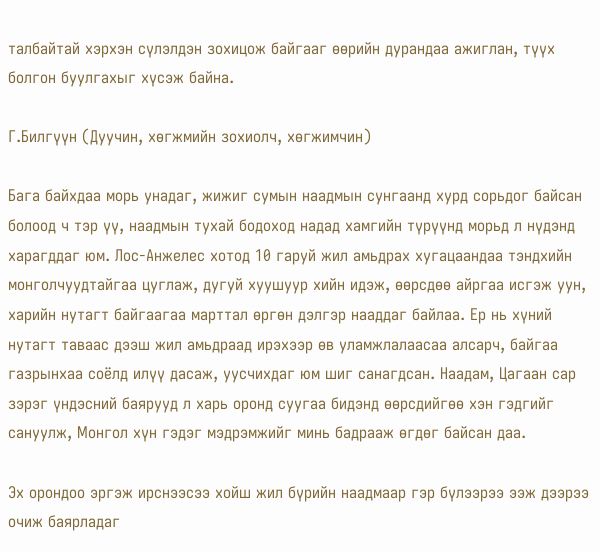талбайтай хэрхэн сүлэлдэн зохицож байгааг өөрийн дурандаа ажиглан, түүх болгон буулгахыг хүсэж байна.

Г.Билгүүн (Дуучин, хөгжмийн зохиолч, хөгжимчин)

Бага байхдаа морь унадаг, жижиг сумын наадмын сунгаанд хурд сорьдог байсан болоод ч тэр үү, наадмын тухай бодоход надад хамгийн түрүүнд морьд л нүдэнд харагддаг юм. Лос-Анжелес хотод 10 гаруй жил амьдрах хугацаандаа тэндхийн монголчуудтайгаа цуглаж, дугуй хуушуур хийн идэж, өөрсдөө айргаа исгэж уун, харийн нутагт байгаагаа марттал өргөн дэлгэр нааддаг байлаа. Ер нь хүний нутагт таваас дээш жил амьдраад ирэхээр өв уламжлалаасаа алсарч, байгаа газрынхаа соёлд илүү дасаж, уусчихдаг юм шиг санагдсан. Наадам, Цагаан сар зэрэг үндэсний баярууд л харь оронд суугаа бидэнд өөрсдийгөө хэн гэдгийг сануулж, Монгол хүн гэдэг мэдрэмжийг минь бадрааж өгдөг байсан даа.

Эх орондоо эргэж ирснээсээ хойш жил бүрийн наадмаар гэр бүлээрээ ээж дээрээ очиж баярладаг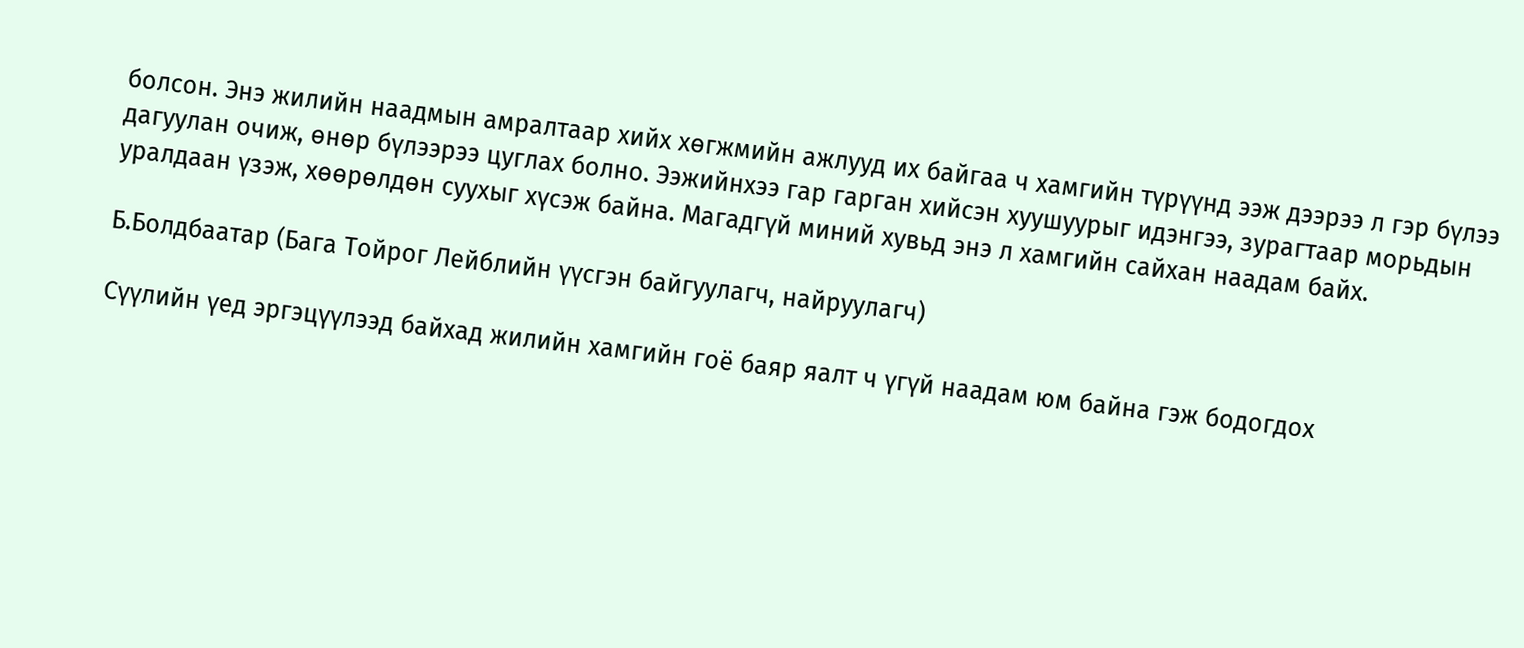болсон. Энэ жилийн наадмын амралтаар хийх хөгжмийн ажлууд их байгаа ч хамгийн түрүүнд ээж дээрээ л гэр бүлээ дагуулан очиж, өнөр бүлээрээ цуглах болно. Ээжийнхээ гар гарган хийсэн хуушуурыг идэнгээ, зурагтаар морьдын уралдаан үзэж, хөөрөлдөн суухыг хүсэж байна. Магадгүй миний хувьд энэ л хамгийн сайхан наадам байх.

Б.Болдбаатар (Бага Тойрог Лейблийн үүсгэн байгуулагч, найруулагч)

Сүүлийн үед эргэцүүлээд байхад жилийн хамгийн гоё баяр яалт ч үгүй наадам юм байна гэж бодогдох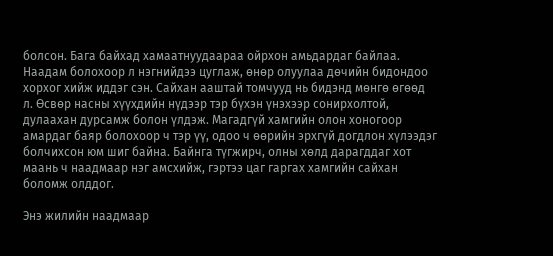болсон. Бага байхад хамаатнуудаараа ойрхон амьдардаг байлаа. Наадам болохоор л нэгнийдээ цуглаж, өнөр олуулаа дөчийн бидондоо хорхог хийж иддэг сэн. Сайхан ааштай томчууд нь бидэнд мөнгө өгөөд л. Өсвөр насны хүүхдийн нүдээр тэр бүхэн үнэхээр сонирхолтой, дулаахан дурсамж болон үлдэж. Магадгүй хамгийн олон хоногоор амардаг баяр болохоор ч тэр үү, одоо ч өөрийн эрхгүй догдлон хүлээдэг болчихсон юм шиг байна. Байнга түгжирч, олны хөлд дарагддаг хот маань ч наадмаар нэг амсхийж, гэртээ цаг гаргах хамгийн сайхан боломж олддог.

Энэ жилийн наадмаар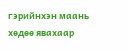гэрийнхэн маань хөдөө явахаар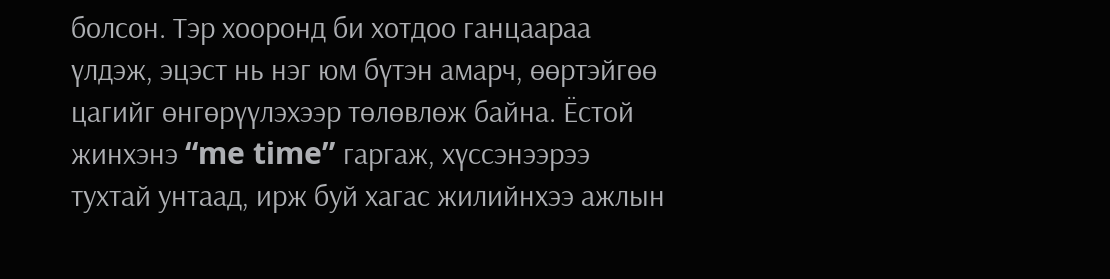болсон. Тэр хооронд би хотдоо ганцаараа үлдэж, эцэст нь нэг юм бүтэн амарч, өөртэйгөө цагийг өнгөрүүлэхээр төлөвлөж байна. Ёстой жинхэнэ “me time” гаргаж, хүссэнээрээ тухтай унтаад, ирж буй хагас жилийнхээ ажлын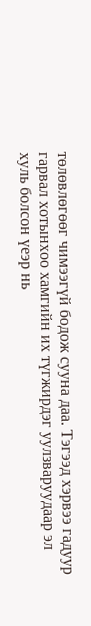төлөвлөгөөг чимээгүй бодож сууна даа. Тэгээд хэрвээ гадуур гарвал хотынхоо хамгийн их түгжирдэг уулзваруудаар эл хуль болсон үеэр нь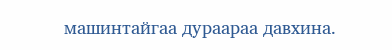машинтайгаа дураараа давхина.